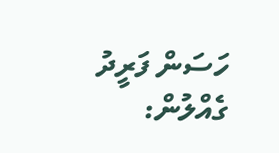ހަސަން ފަރީދު ގެއްލުން: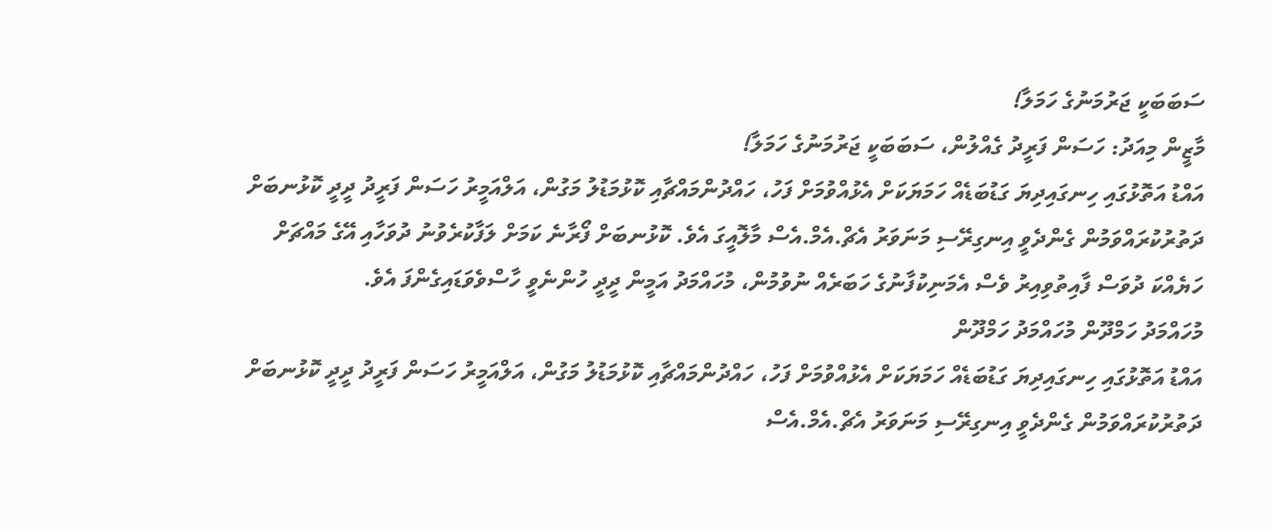ސަބަބަކީ ޖަރުމަނުގެ ހަމަލާ!
މާޒީން މިއަދު: ހަސަން ފަރީދު ގެއްލުން، ސަބަބަކީ ޖަރުމަނުގެ ހަމަލާ!
އައްޑު އަތޮޅުގައި ހިނގައިދިޔަ ގަޑުބަޑެއް ހަމަޔަކަށް އެޅުއްވުމަށް ފަހު، ހައްދުންމައްޗާއި ކޮޅުމަޑުލު މަގުން، އަލްއަމީރު ހަސަން ފަރީދު ދީދީ ކޮޅުނބަށް ދަތުރުކުރައްވަމުން ގެންދެވީ އިނގިރޭސި މަނަވަރު އެޗް.އެމް.އެސް މާލޮއީގަ އެވެ. ކޮޅުނބަށް ފޯރާނެ ކަމަށް ލަފާކުރެވުނު ދުވަހާއި އޭގެ މައްޗަށް ހަޔެއްކަ ދުވަސް ފާއިތުވިއިރު ވެސް އެމަނިކުފާނުގެ ހަބަރެއް ނުވުމުން، މުހައްމަދު އަމީން ދީދީ ހުންނެވީ ހާސްވެވަޑައިގެންފަ އެވެ.
މުހައްމަދު ހަމްދޫން މުހައްމަދު ހަމްދޫން
އައްޑު އަތޮޅުގައި ހިނގައިދިޔަ ގަޑުބަޑެއް ހަމަޔަކަށް އެޅުއްވުމަށް ފަހު، ހައްދުންމައްޗާއި ކޮޅުމަޑުލު މަގުން، އަލްއަމީރު ހަސަން ފަރީދު ދީދީ ކޮޅުނބަށް ދަތުރުކުރައްވަމުން ގެންދެވީ އިނގިރޭސި މަނަވަރު އެޗް.އެމް.އެސް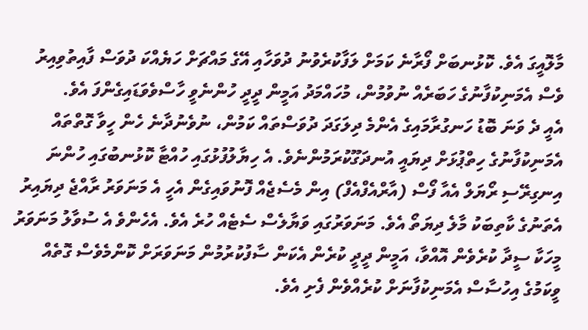މާލޮއީގަ އެވެ. ކޮޅުނބަށް ފޯރާނެ ކަމަށް ލަފާކުރެވުނު ދުވަހާއި އޭގެ މައްޗަށް ހަޔެއްކަ ދުވަސް ފާއިތުވިއިރު ވެސް އެމަނިކުފާނުގެ ހަބަރެއް ނުވުމުން، މުހައްމަދު އަމީން ދީދީ ހުންނެވީ ހާސްވެވަޑައިގެންފަ އެވެ.
އެއީ ދެ ވަނަ ބޮޑު ހަނގުރާމައިގެ އެންމެ ދިލަގަދަ ދުވަސްތައް ކަމުން، ނުވެނުދާނެ ހެން ހީވާ ގޮތްތައް އެމަނިކުފާނުގެ ހިތްޕުޅަށް ދިޔައީ އުނދަގޫކުރަމުންނެވެ. އެ ހިޔާލުފުޅުގައި ހުއްޓާ ކޮޅުނބުގައި ހުންނަ އިނގިރޭސި ރޯޔަލް އެއާ ފޯސް (އާރްއެފްއެފް) އިން މެސެޖެއް ފޮނުވައިގެން އެހީ އެ މަނަވަރު ރާއްޖެ ދިޔައިރު އެތަނުގެ ކާތިބަކު މާލެ ދިޔަތޯ އެވެ. މަނަވަރުގައި ވަޔާލެސް ސެޓެއް ހުރެ އެވެ. އެހެންވެ އެ ސުވާލު މަނަވަރު މީހަކާ ސީދާ ކުރެވެން އޮއްވާ، އަމީން ދީދީ ކުރެން އެކަން ސާފުކުރުމުން މަނަވަރަށް ކޮންމެވެސް ގޮތެއް ވީކަމުގެ އިހުސާސް އެމަނިކުފާނަށް ކުރެއްވެން ފެށި އެވެ.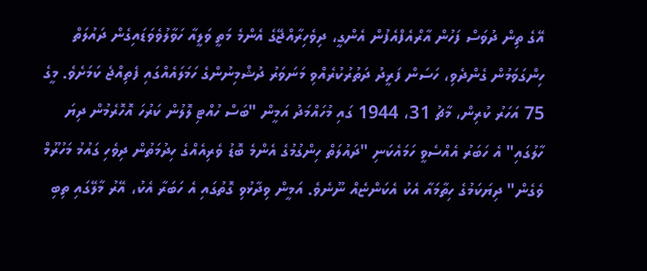އޭގެ ތިން ދުވަސް ފަހުން އާރްއެފްއެފުން އެންގީ، ދިވެހިރާއްޖޭގެ އެންމެ މަތީ ވަލީއާ ހަވާލުވެވަޑައިގެން ދައުލަތް ހިންގަވަމުން ގެންދެވި، ހަސަން ފަރީދު ދަތުރުކުރެއްވި މަނަވަރު ދުޝްމިނުންގެ ހަމަލައެއްގައި ފެތިއްޖެ ކަމަށެވެ. މީގެ 75 އަހަރު ކުރިން، މާޗު 31، 1944 ގައި މުހައްމަދު އަމީން "ބަސް ހުއްޓި ލޮލުން ކަރުހަ އޮހޮރެމުން ދިޔަ ހާލުގައި" އެ ހަބަރު އެއްސެވީ ހަމައެކަނި "ދައުލަތް ހިންގުމުގެ އެންމެ ބޮޑު ވެރިއެއްގެ ހިދުމަތުން ދިވެހި ގައުމު މަހުރޫމް ވެގެން" ދިޔަކަމުގެ ހިތާމައާ އެކު އެކަންޏެއް ނޫނެވެ. އަމީން ވިދާޅުވި ގޮތުގައި އެ ހަބަރާ އެކު، އޭރު މާލޭގައި ތިބި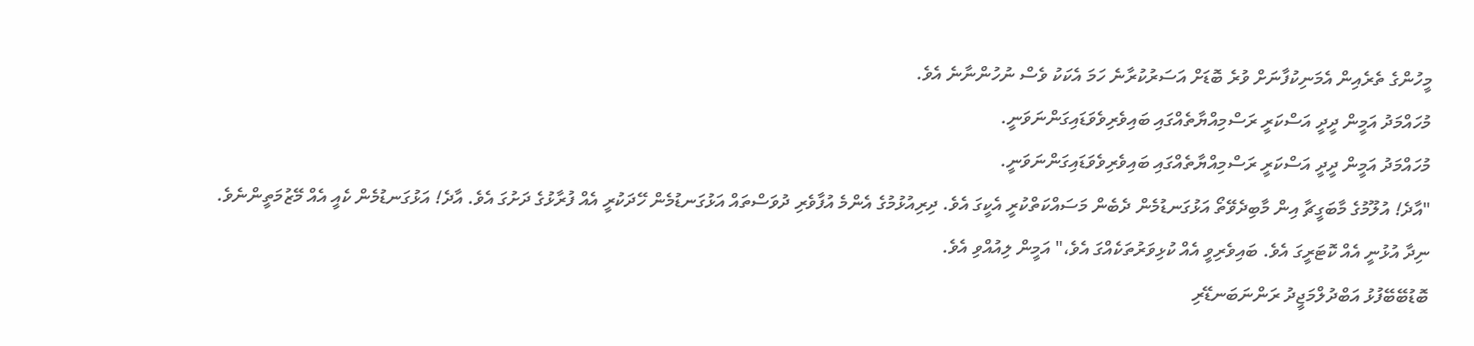މީހުންގެ ތެރެއިން އެމަނިކުފާނަށް ވުރެ ބޮޑަށް އަސަރުކުރާނެ ހަމަ އެކަކު ވެސް ނުހުންނާނެ އެވެ.
މުހައްމަދު އަމީން ދީދީ އަސްކަރީ ރަސްމިއްޔާތެއްގައި ބައިވެރިވެވަޑައިގަންނަވަނީ.
މުހައްމަދު އަމީން ދީދީ އަސްކަރީ ރަސްމިއްޔާތެއްގައި ބައިވެރިވެވަޑައިގަންނަވަނީ.
"އާދެ! އުލޫމުގެ މާބަގީޗާ އިން މާބިދެވޭތޯ އަޅުގަނޑުމެން ދެބެން މަސައްކަތްކުރީ އެކީގަ އެވެ. ދިރިއުޅުމުގެ އެންމެ އުފާވެރި ދުވަސްތައް އަޅުގަނޑުމެން ހޭދަކުރީ އެއް ފުރާޅުގެ ދަށުގަ އެވެ. އާދެ! އަޅުގަނޑުމެން ކެއީ އެއް މޭޒުމަތީންނެވެ. ނިދާ އުޅުނީ އެއް ކޮޓަރީގަ އެވެ. ބައިވެރިވީ އެއް ކުޅިވަރުތަކެއްގަ އެވެ،" އަމީން ލިއުއްވި އެވެ.
ބޮޑުބޭބޭފުޅު އަބްދުލްމަޖީދު ރަންނަބަނޑޭރި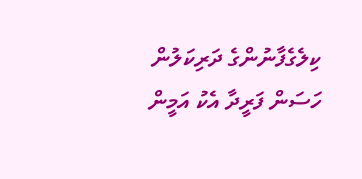ކިލެގެފާނުންގެ ދަރިކަލުން ހަސަން ފަރީދާ އެކު އަމީން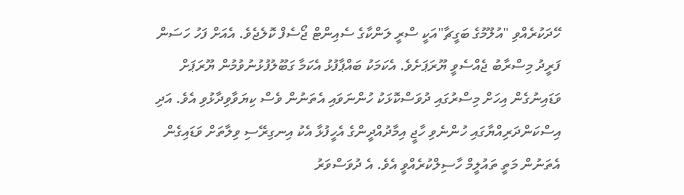ހޭދަކުރެއްވި "އުލޫމުގެ ބަގީޗާ"އަކީ ސްރީ ލަންކާގެ ސެއިންޓް ޖޯސެފް ކޮލެޖެވެ. އެއަށް ފަހު ހަސަން ފަރީދު މިސްރާބު ޖެއްސެވީ ޔޫރަޕަށެވެ. އެކަމަކު ބައްޕާފުޅު އެކަމާ ގަބޫލުފުޅުނުވުމުން ޔޫރަޕަށް ވަޑައިނުގެން އިހަށް މިސްރުގައި ދުވަސްކޮޅަކު ހުންނަވައި އެތަނުން ވެސް ކިޔަވާވިދާޅުވި އެވެ. އަދި އިސްކަންދަރިއްޔާގައި ހުންނެވި ހާޖީ އިމާދުއްދީންގެ އެހީފުޅާ އެކު އިނގިރޭސި ވިލާތަށް ވަޑައިގެން އެތަނުން މަތީ ތައުލީމް ހާސިލްކުރެއްވީ އެވެ. އެ ދުވަސްވަރު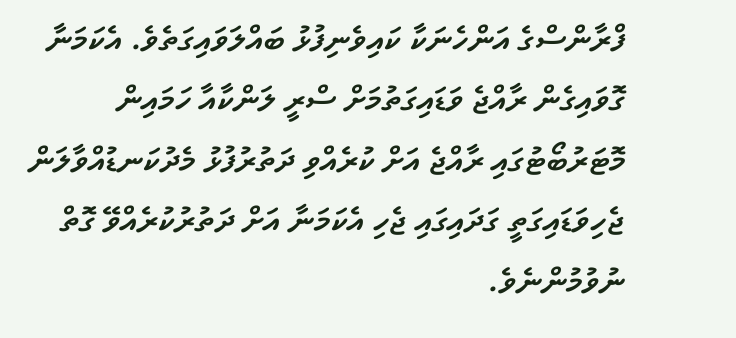ފްރާންސްގެ އަންހެނަކާ ކައިވެނިފުޅު ބައްލަވައިގަތެވެ. އެކަމަނާ ގޮވައިގެން ރާއްޖެ ވަޑައިގަތުމަށް ސްރީ ލަންކާއާ ހަމައިން މޮޓަރުބޯޓުގައި ރާއްޖެ އަށް ކުރެއްވި ދަތުރުފުޅު މެދުކަނޑުއްވާލަން ޖެހިވަޑައިގަތީ ގަދައިގައި ޖެހި އެކަމަނާ އަށް ދަތުރުކުރެއްވޭ ގޮތް ނުވުމުންނެވެ.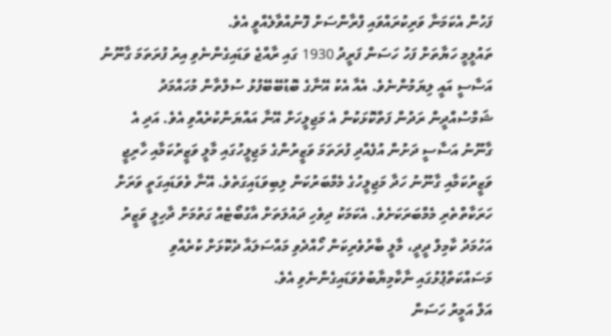ފަހުން އެކަމަނާ ވަރިކުރައްވައި ފްރާންސަށް ފޮނުއްވާލެއްވީ އެވެ.
ތައުލީމީ ހަޔާތަށް ފަހު ހަސަން ފަރީދު 1930 ގައި ރާއްޖެ ވަޑައިގެންނެވި އިރު ފުރަތަމަ ގާނޫނު އަސާސީ އައީ ލިޔަމުންނެވެ. އެއާ އެކު އޭނާގެ ބޮޑުބޭބޭފުޅު ސުލްތާން މުހައްމަދު ޝަމްސުއްދީން ރަދުން ފަތްކޮޅަކުން އެ މަޖިލީހަށް އޭނާ އައްޔަންކުރެއްވި އެވެ. އަދި އެ ގާނޫނު އަސާސީ ދަށުން އުފެއްދި ފުރަތަމަ ވަޒީރުންގެ މަޖިލީހުގައި މާލީ ވަޒީރުކަމާއި ހާރިޖީ ވަޒީރުކަމާއި ގާނޫނު ހަދާ މަޖިލީހުގެ މެމްބަރުކަން ލިބިވަޑައިގަތެވެ. އޭނާ ވެވަޑައިގަތީ ވަރަށް ހަރަކާތްތެރި މެމްބަރަކަށެވެ. އެކަމަކު ދިވެހި ދައުލަތަށް އާގުބޯޓެއް ގަތުމަށް ދާހިލީ ވަޒީރު އަހުމަދު ކާމިލް ދީދީ، މާލީ ބާރުވެރިކަން ހޯއްދެވި މައްސަލައާ ދެކޮޅަށް ކުރެއްވި މަސައްކަތްޕުޅުގައި ނާކާމިޔާބުވެވަޑައިގެންނެވި އެވެ.
އަލް އަމީރު ހަސަން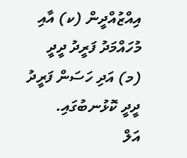އިއްޒުއްދީން (ކ) އާއި މުހައްމަދު ފަރީދު ދީދީ (މ) އަދި ހަސަން ފަރީދު ދީދީ ކޮޅުނބުގައި.
އަލް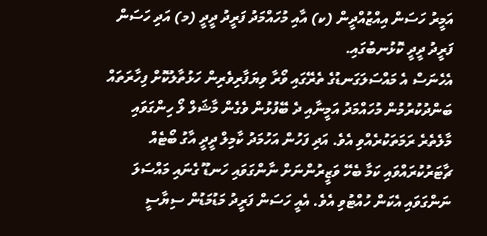އަމީރު ހަސަން އިއްޒުއްދީން (ކ) އާއި މުހައްމަދު ފަރީދު ދީދީ (މ) އަދި ހަސަން ފަރީދު ދީދީ ކޮޅުނބުގައި.
އެހެނަސް އެ މައްސަލަގަނޑުގެ ތެރޭގައި ވޯރާ ވިޔަފާރިވެރިން ހަޅުތާލުކޮށް ފިހާރަތައް ބަންދުކުރުމުން މުހައްމަދު އަމީނާއި ދެ ބޭފުޅުން ވެގެން މާޝަލް ލޯ ހިންގަވައި މާލެތެރެ ރަމަތަކުރެއްވި އެވެ. އަދި ފަހުން އަހުމަދު ކާމިލް ދީދީ އާގު ބޯޓެއް ޗާޓަރުކުރައްވައި ކަމާ ބެހޭ ވަޒީރުންނަށް ނާންގަވައި ހަނޑޫ ގެނައި މައްސަލަ ނަންގަވައި އެކަން ހުއްޓުވި އެވެ. އެއީ ހަސަން ފަރީދު މަޑުމަޑުން ސިޔާސީ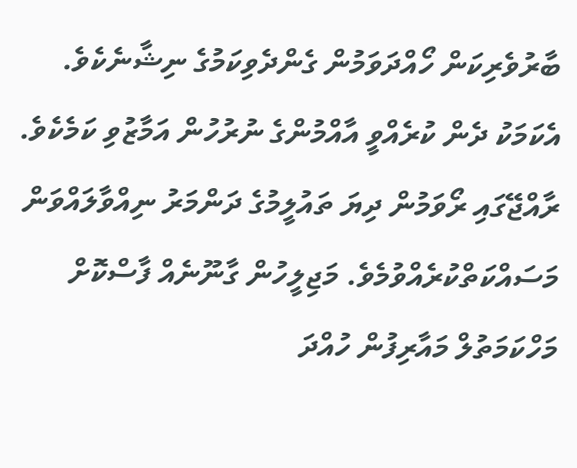ބާރުވެރިކަން ހޯއްދަވަމުން ގެންދެވިކަމުގެ ނިޝާނެކެވެ.
އެކަމަކު ދެން ކުރެއްވީ އާއްމުންގެ ނުރުހުން އަމާޒުވި ކަމެކެވެ. ރާއްޖޭގައި ރޯވަމުން ދިޔަ ތައުލީމުގެ ދަންމަރު ނިއްވާލައްވަން މަސައްކަތްކުރެއްވުމެވެ. މަޖިލީހުން ގާނޫނެއް ފާސްކޮށް މަހްކަމަތުލް މައާރިފުން ހުއްދަ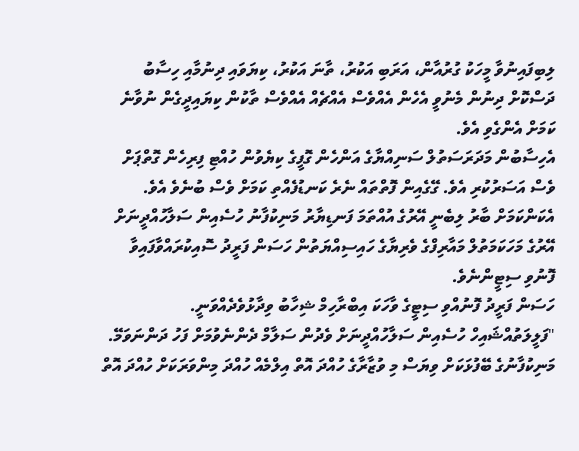ލިބިފައިނުވާ މީހަކު ގުރުއާން، އަރަބި އަކުރު، ތާނަ އަކުރު، ކިޔަވައި ދިނުމާއި ހިސާބު ދަސްކޮށް ދިނުން މެނުވީ އެހެން އެއްވެސް އެއްޗެއް އެއްވެސް ތާކުން ކިޔައިދީގެން ނުވާނެ ކަމަށް އެންގެވި އެވެ.
އެހިސާބުން މަދަރަސަތުލް ސަނިއްޔާގެ އަންހެން ގޮފީގެ ކިޔެވުން ހުއްޓި ފިރިހެން ގޮތްޕަށް ވެސް އަސަރުކުރި އެވެ. ގޭގެއިން ފޮތްތައް ނެރެ ކަނޑުފެއްތި ކަމަށް ވެސް ބުނެވެ އެވެ. އެކަންކަމަށް ބާރު ލިބެނީ އޭރުގެ އުއްތަމަ ފަނޑިޔާރު މަނިކުފާނު ހުސެއިން ސަލާހުއްދީނަށް އޭރުގެ މަހަކަމަތުލް މައާރިފްގެ ވެރިޔާގެ ހައިސިއްޔަތުން ހަސަން ފަރީދު ސޮއިކުރައްވާފައިވާ ފޮނުވި ސިޓީންނެވެ.
ހަސަން ފަރީދު ފޮނުއްވި ސިޓީގެ ވާހަކަ އިބްރާހިމް ޝިހާބު ވިދާޅުވެދެއްވަނީ.
"ފަލީލަތުއްޝައިހް ހުސެއިން ސަލާހުއްދީނަށް ވެދުން ސަލާމް ދެންނެވުމަށް ފަހު ދަންނަވަމޭ. މަނިކުފާނުގެ ބޭފުޅަކަށް ވިޔަސް މި ވުޒާރާގެ ހުއްދަ އޮތް އިލްމެއް ހުއްދަ މިންވަރަކަށް ހުއްދަ އޮތް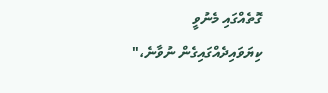ގޮތެއްގައި މެނުވީ ކިޔަވައިދެއްގައިގެން ނުވާނެ،"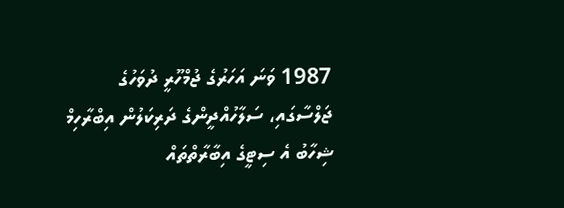1987 ވަނަ އަހަރުގެ ޖުމްހޫރީ ދުވަހުގެ ޖަލްސާގައި، ސަލާހުއްދީންގެ ދަރިކަލުން އިބްރާހިމް ޝިހާބު އެ ސިޓީގެ އިބާރާތްތައް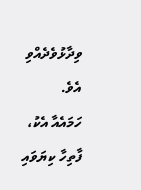ވިދާޅުވެދެއްވި އެވެ.
ހަމައެއާ އެކު، ފާތިހާ ކިޔަވައި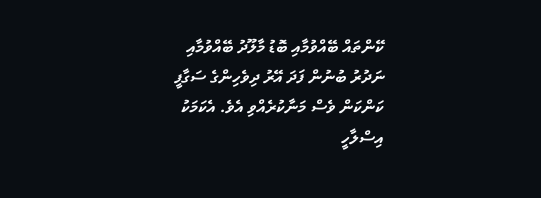ކޭންތައް ބޭއްވުމާއި ބޮޑު މާލޫދު ބޭއްވުމާއި ނަދުރު ބުނުން ފަދަ އޭރު ދިވެހިންގެ ސަގާފީ ކަންކަން ވެސް މަނާކުރެއްވި އެވެ. އެކަމަކު އިސްލާހީ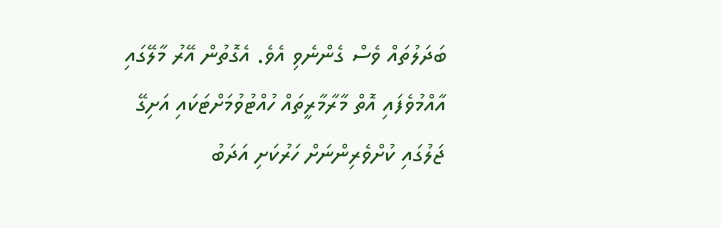ބަދަލުތައް ވެސް ގެންނެވި އެވެ. އެގޮތުން އޭރު މާލޭގައި އާއްމުވެފައި އޮތް މާރާމާރީތައް ހުއްޓުވުމަށްޓަކައި އަށިގޭ ޖަލުގައި ކުށްވެރިންނަށް ހަރުކަށި އަދަބު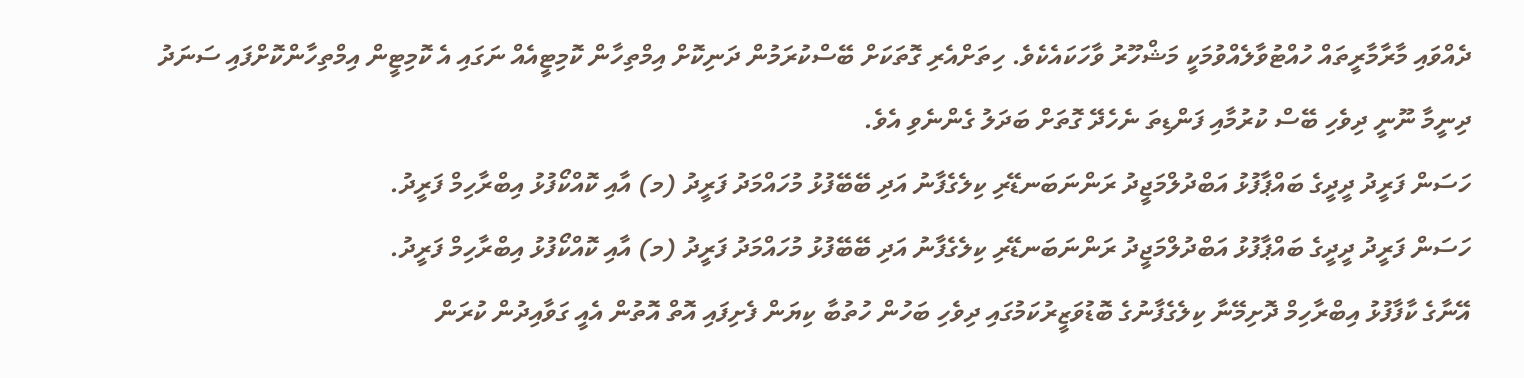ދެއްވައި މާރާމާރީތައް ހުއްޓުވާލެއްވުމަކީ މަޝްހޫރު ވާހަކައެކެވެ. ހިތަށްއެރި ގޮތަކަށް ބޭސްކުރަމުން ދަނިކޮށް އިމްތިހާން ކޮމިޓީއެއް ނަގައި އެ ކޮމިޓީން އިމްތިހާންކޮށްފައި ސަނަދު ދިނީމާ ނޫނީ ދިވެހި ބޭސް ކުރުމާއި ފަންޑިތަ ނެހެދޭ ގޮތަށް ބަދަލު ގެންނެވި އެވެ.
ހަސަން ފަރީދު ދީދީގެ ބައްޕާފުޅު އަބްދުލްމަޖީދު ރަންނަބަނޑޭރި ކިލެގެފާނު އަދި ބޭބޭފުޅު މުހައްމަދު ފަރީދު (މ) އާއި ކޮއްކޯފުޅު އިބްރާހިމް ފަރީދު.
ހަސަން ފަރީދު ދީދީގެ ބައްޕާފުޅު އަބްދުލްމަޖީދު ރަންނަބަނޑޭރި ކިލެގެފާނު އަދި ބޭބޭފުޅު މުހައްމަދު ފަރީދު (މ) އާއި ކޮއްކޯފުޅު އިބްރާހިމް ފަރީދު.
އޭނާގެ ކާފާފުޅު އިބްރާހިމް ދޮށިމޭނާ ކިލެގެފާނުގެ ބޮޑުވަޒީރުކަމުގައި ދިވެހި ބަހުން ހުތުބާ ކިޔަން ފެށިފައި އޮތް އޮތުން އެއީ ގަވާއިދުން ކުރަން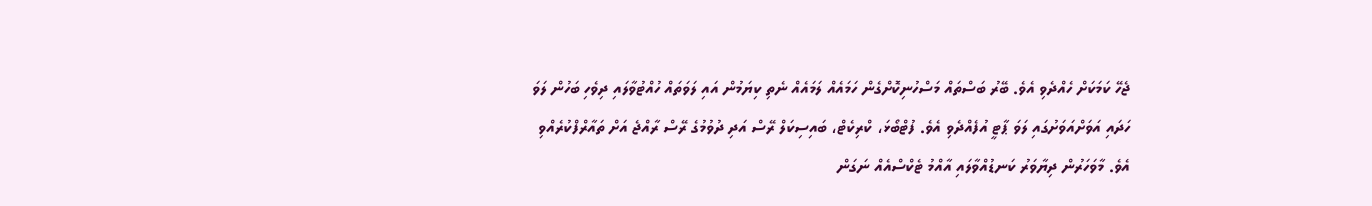ޖެހޭ ކަމަކަށް ހެއްދެވި އެވެ. ބޭރު ބަސްތައް މަސްހުނިކޮށްގެން ހަމައެއް ލަމައެއް ނެތި ކިޔަމުން އައި ލަވަތައް ހުއްޓުވާލައި ދިވެހި ބަހުން ލަވަ ހަދައި އަވަށްއަވަށުގައި ލަވަ ޕާޓީ އުފެއްދެވި އެވެ. ފުޓްބޯޅަ، ކްރިކެޓް، ބައިސިކަލް ރޭސް އަދި ދުވުމުގެ ރޭސް ރާއްޖެ އަށް ތައާރްފްކުރެއްވި އެވެ. މާވަހަރުން ދިޔާވަރު ކަނޑުއްވާލައި އާއްމު ޓެކްސްއެއް ނަގަން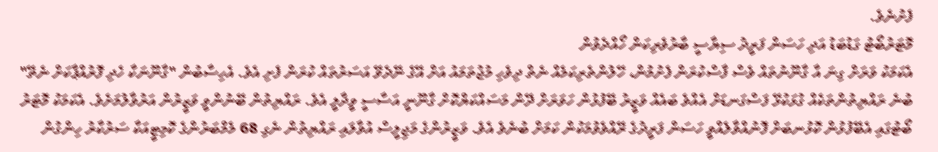ފެށުނެވެ.
މޮޓަރުބޯޓު ގަޑުބަޑު އަދި ހަސަން ފަރީދު ސިޔާސީ ބާރުވެރިކަން ހޯއްދެވުން
އެކަމަކު ވަރަށް ގިނަ އާ ގާނޫނުތައް ވެސް ފާސްކުރަން ފެށުމުން، ހޭލުންތެރިކަމެއް ނެތް ދިވެހި މުޖުތަމައު އަށް އޭގެ ނޭދެވޭ އަސަރުތައް ކުރަން ފެށި އެވެ. އެހިސާބުން "ގާނޫނަކާ ހެދި ފޮރުއްޕާކަށް ނެތޭ" ބުނެ ރައްޔިތުންތަކެއް ގުޅަކުޅޭ ފަސްގަނޑަށް އެއްވެ ބައެއް ވަޒީރު ބޭފުޅުން ހަވަރަށް ދޭން މަސައްކަޔްކޮށް ގާނޫނީ އަސާސީ ވީދާލީ އެވެ. ރައްޔިތުން ބޭނުންވީ ވަޒީރުން އަރުވާލުމަށެވެ. އެކަމަކު މޮޓަރު ބޯޓުގައި އެބޭފުޅުން ކޮޅުނބަށް ފޮނުއްވާލެއްވީ ހަސަން ފަރީދުގެ ރޭއްވެވުމަކުން ކަމަށް ބުނެވެ އެވެ. ވަޒީރުންގެ މަޖިލީސް އުވާލައި ރައްޔިތުން ނެގި 68 މެމްބަރުންގެ ކޮމިޓީއަކާ ސަރުކާރު ހިންގުން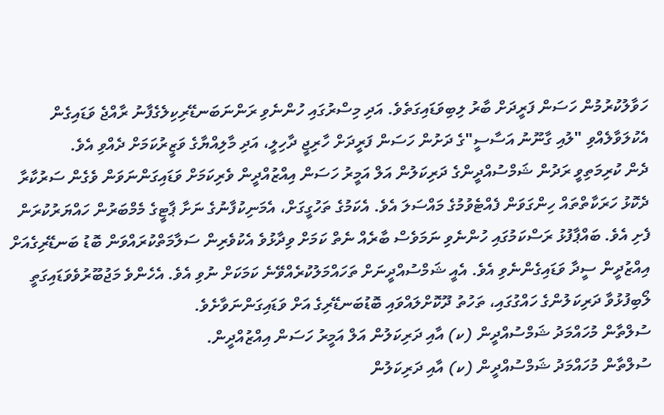ހަވާލުކުރުމުން ހަސަން ފަރީދަށް ބާރު ލިބިވަޑައިގަތެވެ. އަދި މިސްރުގައި ހުންނެވި ރަންނަބަނޑޭރިކިލެގެފާނު ރާއްޖެ ވަޑައިގެން އެކުލަވާލެއްވި "ލުއި ގާނޫނު އަސާސީ"ގެ ދަށުން ހަސަން ފަރީދަށް ހާރިޖީ ދާހިލީ، އަދި މާލިއްޔާގެ ވަޒީރުކަމަށް ދެއްވި އެވެ.
ދެން ކުރިމަތިވީ ރަދުން ޝަމްސުއްދީންގެ ދަރިކަލުން އަލް އަމީރު ހަސަން އިއްޒުއްދީން ވެރިކަމަށް ވަޑައިގަންނަވަން ވެގެން ސަރުކާރާ ދެކޮޅު ހަރަކާތްތައް ހިންގަވަން ފެއްޓެވުމުގެ މައްސަލަ އެވެ. އެކަމުގެ ތަހުގީގަށް، އެމަނިކުފާނުގެ ނަށާ ޕާޓީގެ މެމްބަރުން ހައްޔަރުކުރަން ފެށި އެވެ. ބައްޕާފުޅު ރަސްކަމުގައި ހުންނެވި ނަމަވެސް ބާރެއް ނެތް ކަމަށް ވިދާޅުވެ އެކުވެރިން ސަލާމަތްކުރައްވަން ބޮޑު ބަނޑޭރިގެއަށް އިއްޒުދީން ސީދާ ވަޑައިގެންނެވި އެވެ. އެއީ ޝަމްސުއްދީނަށް ތަހައްމަލުކުރެއްވޭނެ ކަމަކަށް ނުވި އެވެ. އެހެންވެ މަޖުބޫރުވެވަޑައިގަތީ ލޯބިފުޅުވާ ދަރިކަލުންގެ ހައްގުގައި، ތަހުތު ދޫކޮށްލައްވައި ބޮޑުބަނޑޭރިގެ އަށް ވަޑައިގަންނަވާށެވެ.
ސުލްތާން މުހައްމަދު ޝަމްސުއްދީން (ކ) އާއި ދަރިކަލުން އަލް އަމީރު ހަސަން އިއްޒުއްދީން.
ސުލްތާން މުހައްމަދު ޝަމްސުއްދީން (ކ) އާއި ދަރިކަލުން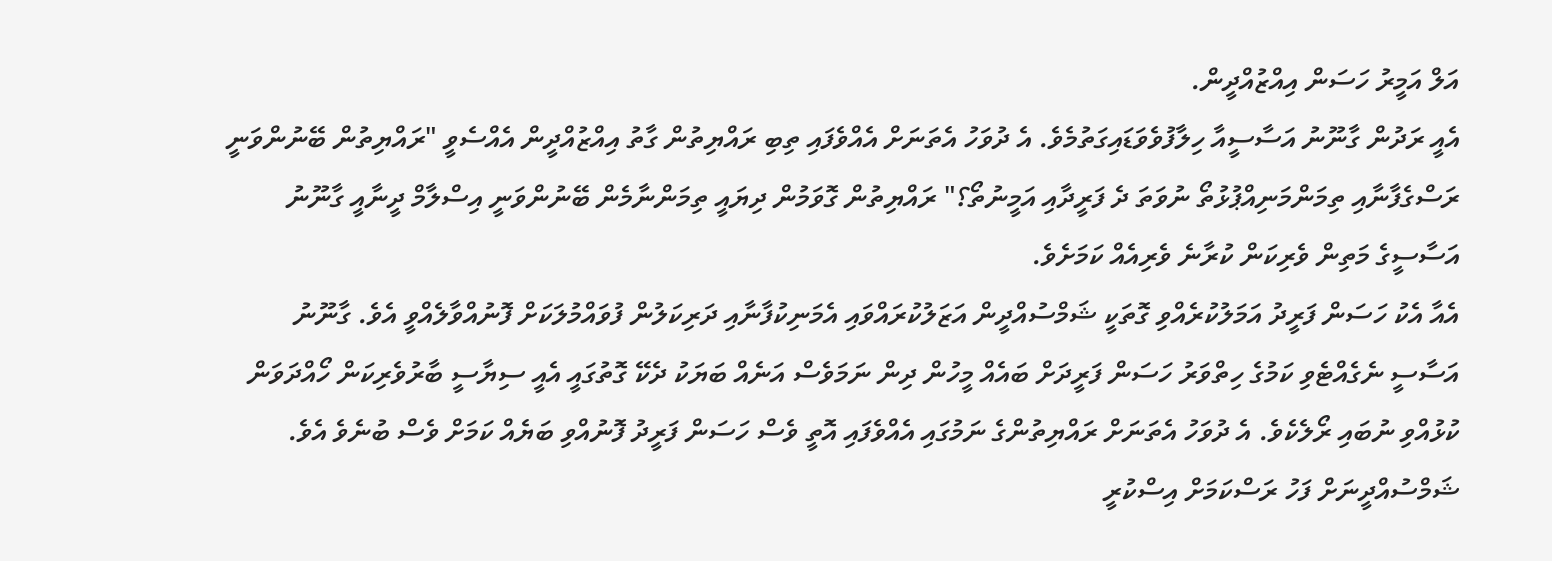އަލް އަމީރު ހަސަން އިއްޒުއްދީން.
އެއީ ރަދުން ގާނޫނު އަސާސީއާ ހިލާފުވެވަޑައިގަތުމެވެ. އެ ދުވަހު އެތަނަށް އެއްވެފައި ތިބި ރައްޔިތުން ގާތު އިއްޒުއްދީން އެއްސެވީ "ރައްޔިތުން ބޭނުންވަނީ ރަސްގެފާނާއި ތިމަންމަނިއްޕުޅުތޯ ނުވަތަ ދެ ފަރީދާއި އަމީނުތޯ؟" ރައްޔިތުން ގޮވަމުން ދިޔައީ ތިމަންނާމެން ބޭނުންވަނީ އިސްލާމް ދީނާއީ ގާނޫނު އަސާސީގެ މަތިން ވެރިކަން ކުރާނެ ވެރިއެއް ކަމަށެވެ.
އެއާ އެކު ހަސަން ފަރީދު އަމަލުކުރެއްވި ގޮތަކީ ޝަމްސުއްދީން އަޒަލުކުރައްވައި އެމަނިކުފާނާއި ދަރިކަލުން ފުވައްމުލަކަށް ފޮނުއްވާލެއްވީ އެވެ. ގާނޫނު އަސާސީ ނެގެއްޓެވި ކަމުގެ ހިތްވަރު ހަސަން ފަރީދަށް ބައެއް މީހުން ދިން ނަމަވެސް އަނެއް ބަޔަކު ދެކޭ ގޮތުގައީ އެއީ ސިޔާސީ ބާރުވެރިކަން ހޯއްދަވަން ކުޅުއްވި ނުބައި ރޯލެކެވެ. އެ ދުވަހު އެތަނަށް ރައްޔިތުންގެ ނަމުގައި އެއްވެފައި އޮތީ ވެސް ހަސަން ފަރީދު ފޮނުއްވި ބަޔެއް ކަމަށް ވެސް ބުނެވެ އެވެ.
ޝަމްސުއްދީނަށް ފަހު ރަސްކަމަށް އިސްކުރީ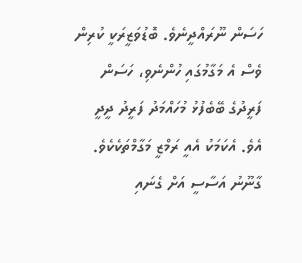ހަސަން ނޫރައްދީނެވެ. ބޮޑުވަޒީރަކީ ކުރިން ވެސް އެ މަގާމުގައި ހުންނެވި، ހަސަން ފަރީދުގެ ބޭބެފުޅު މުހައްމަދު ފަރީދު ދީދީ އެވެ. އެކަމަކު އެއީ ރަމްޒީ މަގާމްތަކެކެވެ. ގާނޫނު އަސާސީ އަށް ގެނައި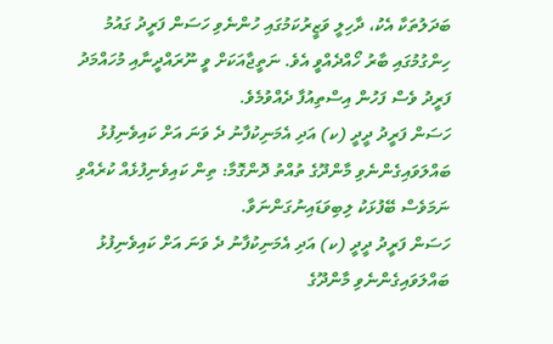ބަދަލުތަކާ އެކު، ދާހިލީ ވަޒީރުކަމުގައި ހުންނެވި ހަސަން ފަރީދު ގައުމު ހިންގުމުގައި ބާރު ހޯއްދެއްވީ އެވެ. ނަތީޖާއަކަށް ވީ ނޫރައްދީނާއި މުހައްމަދު ފަރީދު ވެސް ފަހުން އިސްތިއުފާ ދެއްވުމެވެ.
ހަސަން ފަރީދު ދީދީ (ކ) އަދި އެމަނިކުފާނު ދެ ވަނަ އަށް ކައިވެނިފުޅު ބައްލަވައިގެންނެވި މާންދޫގެ ތުއްތު ދޮންގޮމާ: ތިން ކައިވެނިފުޅެއް ކުރެއްވި ނަމަވެސް ބޭފުޅަކު ލިބިވަޑައިނުގަންނަވާ.
ހަސަން ފަރީދު ދީދީ (ކ) އަދި އެމަނިކުފާނު ދެ ވަނަ އަށް ކައިވެނިފުޅު ބައްލަވައިގެންނެވި މާންދޫގެ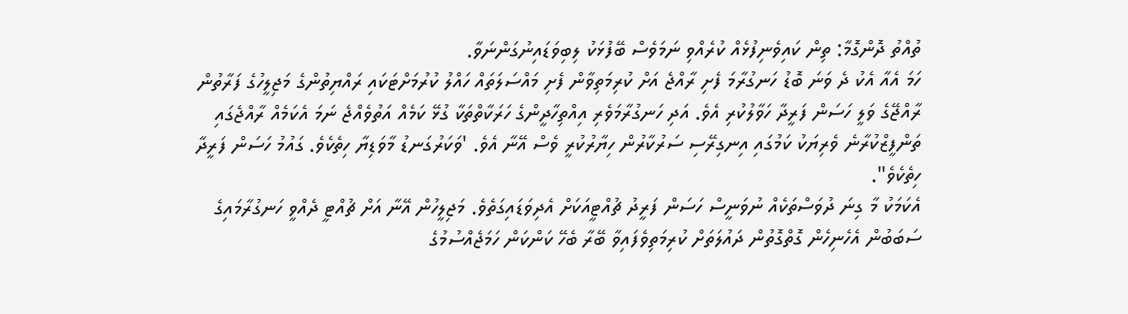ތުއްތު ދޮންގޮމާ: ތިން ކައިވެނިފުޅެއް ކުރެއްވި ނަމަވެސް ބޭފުޅަކު ލިބިވަޑައިނުގަންނަވާ.
ހަމަ އެއާ އެކު ދެ ވަނަ ބޮޑު ހަނގުރާމަ ފެށި ރާއްޖެ އަށް ކުރިމަތިވާން ފެށި މައްސަލަތައް ހައްލު ކުރުމަށްޓަކައި ރައްޔިތުންގެ މަޖިލީހުގެ ފަރާތުން ރާއްޖޭގެ ވަލީ ހަސަން ފަރީދާ ހަވާލުކުރި އެވެ. އަދި ހަނގުރާމަވެރި އިއްތިހާދީންގެ ހަރަކާތްތަކާ ގުޅޭ ކަމެއް އަތުވެއްޖެ ނަމަ އެކަމެއް ރާއްޖެގައި ތަންފީޒްކުރާނެ ވެރިޔަކު ކަމުގައި އިނގިރޭސި ސަރުކާރުން ހިޔާރުކުރީ ވެސް އޭނާ އެވެ. 'ވަކަރުގަނޑު މާވަޑިޔާ ހިތެކެވެ. ގައުމު ހަސަން ފަރީދާ ހިތެކެވެ".
އެކަމަކު މާ ގިނަ ދުވަސްތަކެއް ނުވަނީސް ހަސަން ފަރީދު ޗުއްޓީއަކަށް އެދިވަޑައިގަތެވެ. މަޖިލީހުން އޭނާ އަށް ޗުއްޓީ ދެއްވީ ހަނގުރާމައިގެ ސަބަބުން އެހެނިހެން ގޮތްގޮތުން ދައުލަތަށް ކުރިމަތިވެފައިވާ ބޭރާ ބެހޭ ކަންކަން ހަމަޖެއްސުމުގެ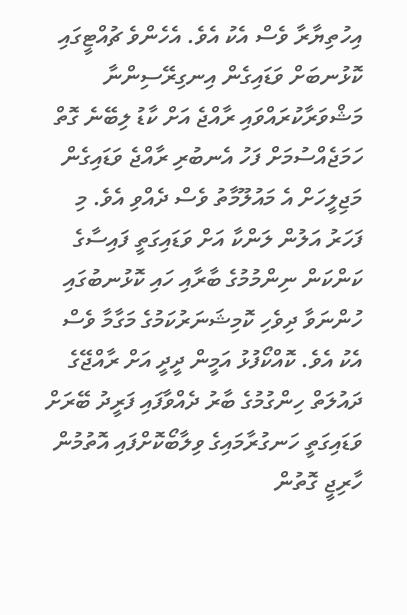އިހުތިޔާރާ ވެސް އެކު އެވެ. އެހެންވެ ޗުއްޓީގައި ކޮޅުނބަށް ވަޑައިގެން އިނގިރޭސިންނާ މަޝްވަރާކުރައްވައި ރާއްޖެ އަށް ކާޑު ލިބޭނެ ގޮތް ހަމަޖެއްސުމަށް ފަހު އެނބުރި ރާއްޖެ ވަޑައިގެން މަޖިލީހަށް އެ މައުލޫމާތު ވެސް ދެއްވި އެވެ. މި ފަހަރު އަލުން ލަންކާ އަށް ވަޑައިގަތީ ފައިސާގެ ކަންކަން ނިންމުމުގެ ބާރާއި ހައި ކޮޅުނބުގައި ހުންނަވާ ދިވެހި ކޮމިޝަނަރުކަމުގެ މަގާމާ ވެސް އެކު އެވެ. ކޮއްކޯފުޅު އަމީން ދީދީ އަށް ރާއްޖޭގެ ދައުލަތް ހިންގުމުގެ ބާރު ދެއްވާފައި ފަރީދު ބޭރަށް ވަޑައިގަތީ ހަނގުރާމައިގެ ވިލާބޯކޮށްފައި އޮތުމުން ހާރިޖީ ގޮތުން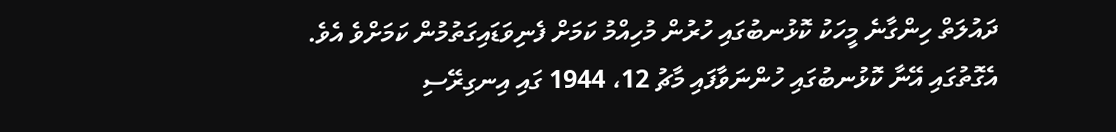ދައުލަތް ހިންގާނެ މީހަކު ކޮޅުނބުގައި ހުރުން މުހިއްމު ކަމަށް ފެނިވަޑައިގަތުމުން ކަމަށްވެ އެވެ.
އެގޮތުގައި އޭނާ ކޮޅުނބުގައި ހުންނަވާފައި މާޗު 12، 1944 ގައި އިނގިރޭސި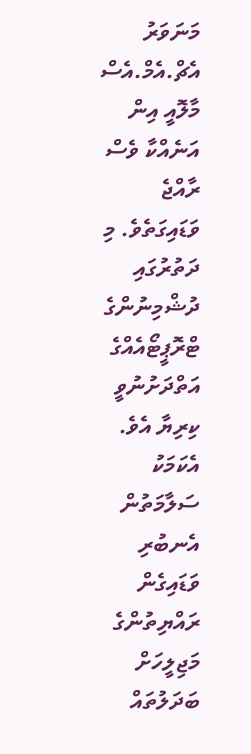މަނަވަރު އެޗް.އެމް.އެސް މާލޮއީ އިން އަނެއްކާ ވެސް ރާއްޖެ ވަޑައިގަތެވެ. މި ދަތުރުގައި ދުޝްމިނުންގެ ޓްރޮޕީޓޯއެއްގެ އަތްދަށުނުވީ ކިރިޔާ އެވެ. އެކަމަކު ސަލާމަތުން އެނބުރި ވަޑައިގެން ރައްޔިތުންގެ މަޖިލީހަށް ބަދަލުތައް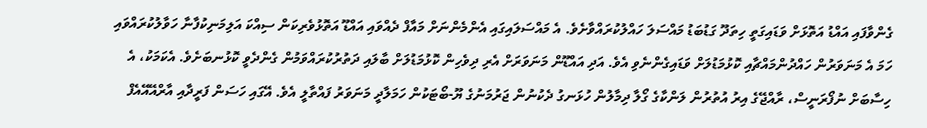ގެންވާފައި އައްޑު އަތޮޅަށް ވަޑައިގަތީ ހިތަދޫ ގަޑުބަޑު މައްސަލަ ހައްލުކުރައްވާށެވެ. އެ މައްސަލައިގައި އެންމެންނަށް މައާފް ދެއްވައި އައްޑޫ އަތޮޅުވެރިކަން ސިއްކަ އަލިމަނިކުފާނާ ހަވާލުކުރައްވައި ހަމަ އެ މަނަވަރުން ހައްދުންމައްޗާއި ކޮޅުމަޑުލަށް ވަޑައިގެންނެވި އެވެ. އަދި އައްޑޫން މަނަވަރަށް އެރި ދިވެހިން ކޮޅުމަޑުލަށް ބާލައި ދަތުރުކުރައްވަމުން ގެންދެވީ ކޮޅުނބަށެވެ. އެކަމަކު، އެ ހިސާބަށް ނުފޯރަނީސް، ރާއްޖޭގެ އިރު އުތުރުން ލަންކާގެ ގޯލާ ދިމާލުން ހުޅަނގު ދެކުނުން ޖަރުމަނުގެ ޔޫ-ބޯޓަކުން ހަމަލާދީ މަނަވަރު ފައްތާލީ އެވެ. އޭގައި ހަސަން ފަރީދާއި އާރްއޭއޭއެފް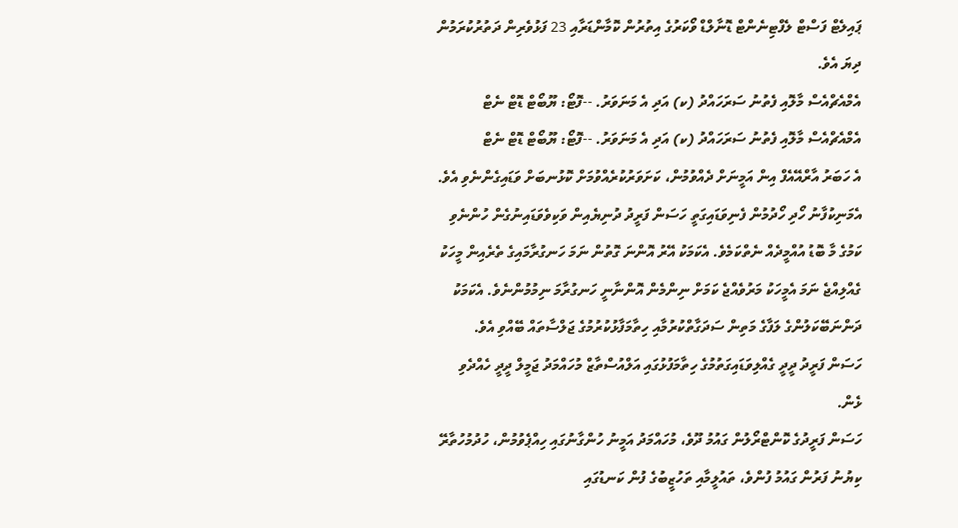ޕައިލެޓް ފަސްޓް ލެފްޓިނެންޓް ޑޮނާލްޑް ވޯކަރުގެ އިތުރުން ކޮމާންޑަރާއި 23 ފަޅުވެރިން ދަތުރުކުރަމުން ދިޔަ އެވެ.
އެމްއެޗްއެސް މާލޮއި ފެތުނު ސަރަހައްދު (ކ) އަދި އެ މަނަވަރު. --ފޮޓޯ: ޔޫބޯޓް ޑޮޓް ނެޓް
އެމްއެޗްއެސް މާލޮއި ފެތުނު ސަރަހައްދު (ކ) އަދި އެ މަނަވަރު. --ފޮޓޯ: ޔޫބޯޓް ޑޮޓް ނެޓް
އެ ހަބަރު އާރްއޭއެފް އިން އަމީނަށް ދެއްވުމުން، ކަށަވަރުކުރެއްވުމަށް ކޮޅުނބަށް ވަޑައިގެންނެވި އެވެ. އެމަނިކުފާނު ހޯދި ހޯދުމުން ފެނިވަޑައިގަތީ ހަސަން ފަރީދު ދުނިޔެއިން ވަކިވެވަޑައިނުގެން ހުންނެވި ކަމުގެ މާ ބޮޑު އުއްމީދެއް ނެތްކަމެވެ. އެކަމަކު އޭރު އޮންނަ ގޮތުން ނަމަ ހަނގުރާމައިގެ ތެރެއިން މީހަކު ގެއްލިއްޖެ ނަމަ އެމީހަކު މަރުވެއްޖެ ކަމަށް ނިންމެން އޮންނާނީ ހަނގުރާމަ ނިމުމުންނެވެ. އެކަމަކު ދަންނަބޭކަލުންގެ ލަފާގެ މަތިން ސަދަގާތްކުރުމާއި ހިތާމަފާޅުކުރުމުގެ ޖަލްސާތައް ބޭއްވި އެވެ.
ހަސަން ފަރީދު ދީދީ ގެއްލިވަޑައިގަތުމުގެ ހިތާމަފުޅުގައި އަލްއުސްތާޒް މުހައްމަދު ޖަމީލް ދީދީ ހެއްދެވި ޅެން.
ހަސަން ފަރީދުގެ ކޮންޓްރޯލުން ގައުމު ދޫވެ، މުހައްމަދު އަމީނު ހުންގާނުގައި ހިއްޕެވުމުން، ހުދުމުހުތާރޭ ކިޔުނު ފަރުން ގައުމު ފުންވެ، ތައުލީމާއި ތަހުޒީބުގެ ފުން ކަނޑުގައި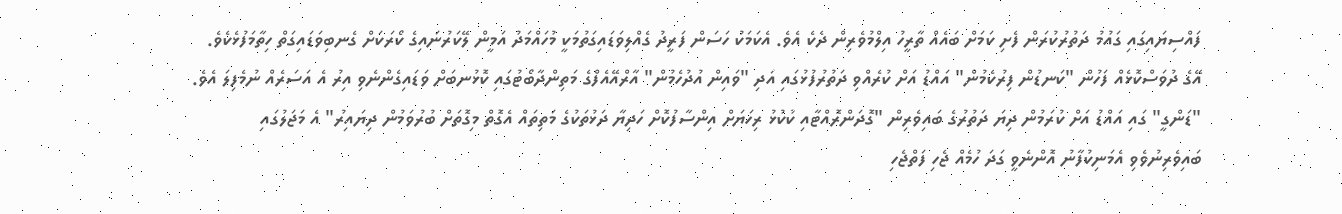ފައްސިޔައިގައި ގައުމު ދަތުރުކުރަން ފެށި ކަމަށް ބައެއް ތާރީހު އިލްމުވެރިން ދެކެ އެވެ. އެކަމަކު ހަސަން ފަރީދު ގެއްލިވަޑައިގަތުމަކީ މުހައްމަދު އަމީން ލޭކަރުނައިގެ ކޯރަކަށް ގެނބިވަޑައިގަތް ހިތާމަފުޅެކެވެ. އޭގެ ދުވަސްކޮޅެއް ފަހުން "ކަނޑުން ފިރުކެމުން" އައްޑު އަށް ކުރެއްވި ދަތުރުފުޅުގައި އަދި "ވައިން އުދުހެމުން" އާރްއޭއެފްގެ މަތިންދާބޯޓުގައި ކޮޅުނބަށް ވަޑައިގެންނެވި އިރު އެ އަސަރެއް ނުމެފިލަ އެވެ. "ޑަންގީ" ގައި އައްޑު އަށް ކުރަމުން ދިޔަ ދަތުރުގެ ބައިވެރިން "ގޮދަންރޮއްޓާއި ކުކުޅު ރިހަޔަށް އިންސާފުކޮށް ހަދިޔާ ދަޅުތަކުގެ މަތިތައް އެގޮތް މިގޮތަށް ބުރުވަމުން ދިޔައިރު" އެ މަޖަލުގައި ބައިވެރިނުވެވި އެމަނިކުފާނު އޮންނެވީ ގަދަ ހުމެއް ޖެހި ފަތްޖެހި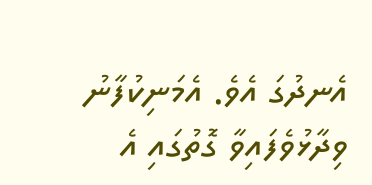އެނދުގަ އެވެ. އެމަނިކުފާނު ވިދާޅުވެފައިވާ ގޮތުގައި އެ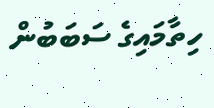ހިތާމައިގެ ސަބަބުން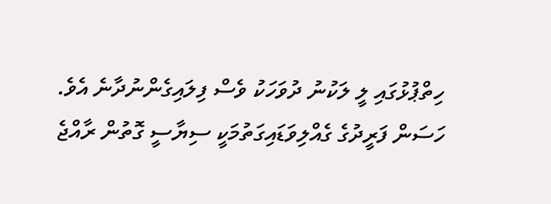ހިތްޕުޅުގައި ލީ ލަކުނު ދުވަހަކު ވެސް ފިލައިގެންނުދާނެ އެވެ.
ހަސަން ފަރީދުގެ ގެއްލިވަޑައިގަތުމަކީ ސިޔާސީ ގޮތުން ރާއްޖެ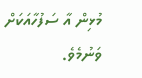މުޅިން އާ ސަފުހާއަކަށް ވަނުމެވެ.